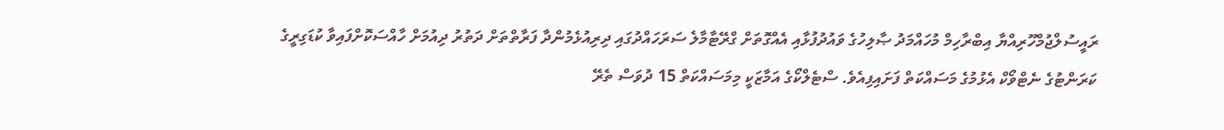ރައީސުލްޖުމްހޫރިއްޔާ އިބްރާހިމް މުހައްމަދު ޞާލިހުގެ ވައުދުފުޅާއި އެއްގޮތަށް ގްރޭޓާމާލެ ސަރަހައްދުގައި ދިރިއުޅެމުންދާ ފަރާތްތަށް ދަތުރު ދިއުމަށް ހާއްސަކޮށްފައިވާ ކުޑަގިރީގެ ކަރަންޓުގެ ނެޓްވޯކް އެޅުމުގެ މަސައްކަތް ފަށައިފިއެވެ. ސްޓެލްކޯގެ އަމާޒަކީ މިމަސައްކަތް 15 ދުވަސް ތެރޭ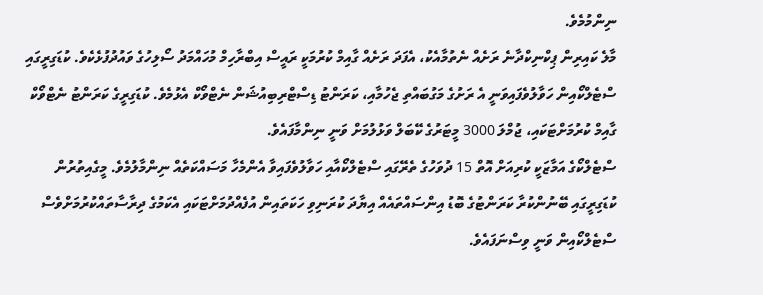ނިންމުމެވެ.
މާލެ ކައިރިން ޕިކްނިކްދާނެ ރަށެއް ނެތުމާއެކު، އެފަދަ ރަށެއް ގާއިމް ކުރުމަކީ ރައީސް އިބްރާހިމް މުހައްމަދު ސޯލިހުގެ ވައުދުފުޅެކެވެ. ކުޑަގިރީގައި ސްޓެލްކޯއިން ހަވާލުވެފައިވަނީ އެ ރަށުގެ މަގުބައްތި ޖެހުމާއި، ކަރަންޓު ޑިސްޓްރިބިއުޝަން ނެޓްވޯކް އެޅުމެވެ. ކުޑަގިރީގެ ކަރަންޓު ނެޓްވޯކް ގާއިމް ކުރުމަށްޓަކައި، ޖުމްލަ 3000 މީޓަރުގެ ކޭބަލް ވަޅުލުމަށް ވަނީ ނިންމާފައެވެ.
ސްޓެލްކޯގެ އަމާޒަކީ ކުރިއަށް އޮތް 15 ދުވަހުގެ ތެރޭގައި ސްޓެލްކޯއާއި ހަވާލުވެފައިވާ އެންމެހާ މަސައްކަތެއް ނިންމާލުމެވެ. މީގެއިތުރުން ކުޑަގިރީގައި ބޭނުންކުރާ ކަރަންޓުގެ ބޮޑު އިންސައްތައެއް އިޔާދަ ކުރަނިވި ހަކަތައިން އުފެއްދުމަށްޓަކައި އެކަމުގެ ދިރާސާތައްކުރުމަށްވެސް ސްޓެލްކޯއިން ވަނީ ވިސްނަފައެވެ.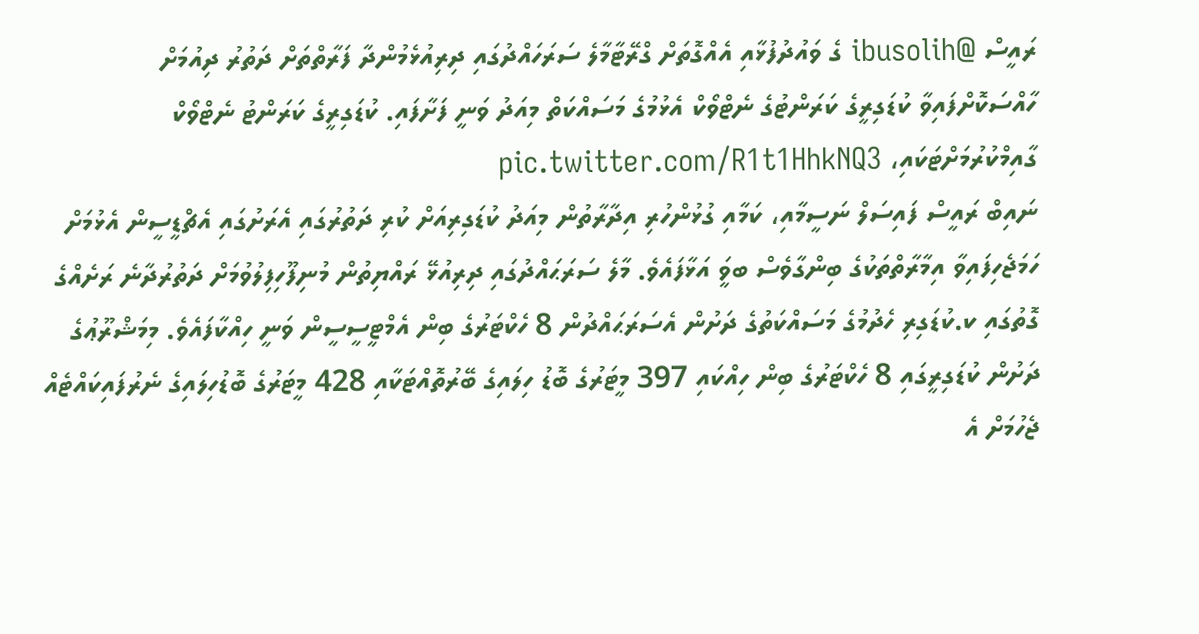ރައީސް @ibusolih ގެ ވައުދުފުޅާއި އެއްގޮތަށް ގްރޭޓާމާލެ ސަރަހައްދުގައި ދިރިއުޅެމުންދާ ފަރާތްތަށް ދަތުރު ދިއުމަށް ހާއްސަކޮށްފައިވާ ކުޑަގިރީގެ ކަރަންޓުގެ ނެޓްވޯކް އެޅުމުގެ މަސައްކަތް މިއަދު ވަނީ ފަށާފައި. ކުޑަގިރީގެ ކަރަންޓު ނެޓްވޯކް ގާއިމްކުރުމަށްޓަކައި، pic.twitter.com/R1t1HhkNQ3
ނައިބް ރައީސް ފައިސަލް ނަސީމާއި، ކަމާއި ގުޅުންހުރި އިދާރާތުން މިއަދު ކުޑަގިރިއަށް ކުރި ދަތުރުގައި އެރަށުގައި އެޗްޑީސީން އެޅުމަށް ހަމަޖެހިފައިވާ އިމާރާތްތަކުގެ ބިންގާވެސް ބވަީ އަޅާފައެވެ. މާލެ ސަރަޙައްދުގައި ދިރިއުޅޭ ރައްޔިތުން މުނިފޫހިފިލުވުމަށް ދަތުރުދާނެ ރަށެއްގެ ގޮތުގައި ކ.ކުޑަގިރި ހެދުމުގެ މަސައްކަތުގެ ދަށުން އެސަރަޙައްދުން 8 ހެކްޓަރުގެ ބިން އެމްޓީސީސީން ވަނީ ހިއްކާފައެވެ. މިމަޝްރޫޢުގެ ދަށުން ކުޑަގިރީގައި 8 ހެކްޓަރުގެ ބިން ހިއްކައި 397 މީޓަރުގެ ބޮޑު ހިލައިގެ ބޭރުތޮއްޓަކާއި 428 މީޓަރުގެ ބޮޑުހިލައިގެ ނެރުފައިކައްޓެއް ޖެހުމަށް އެ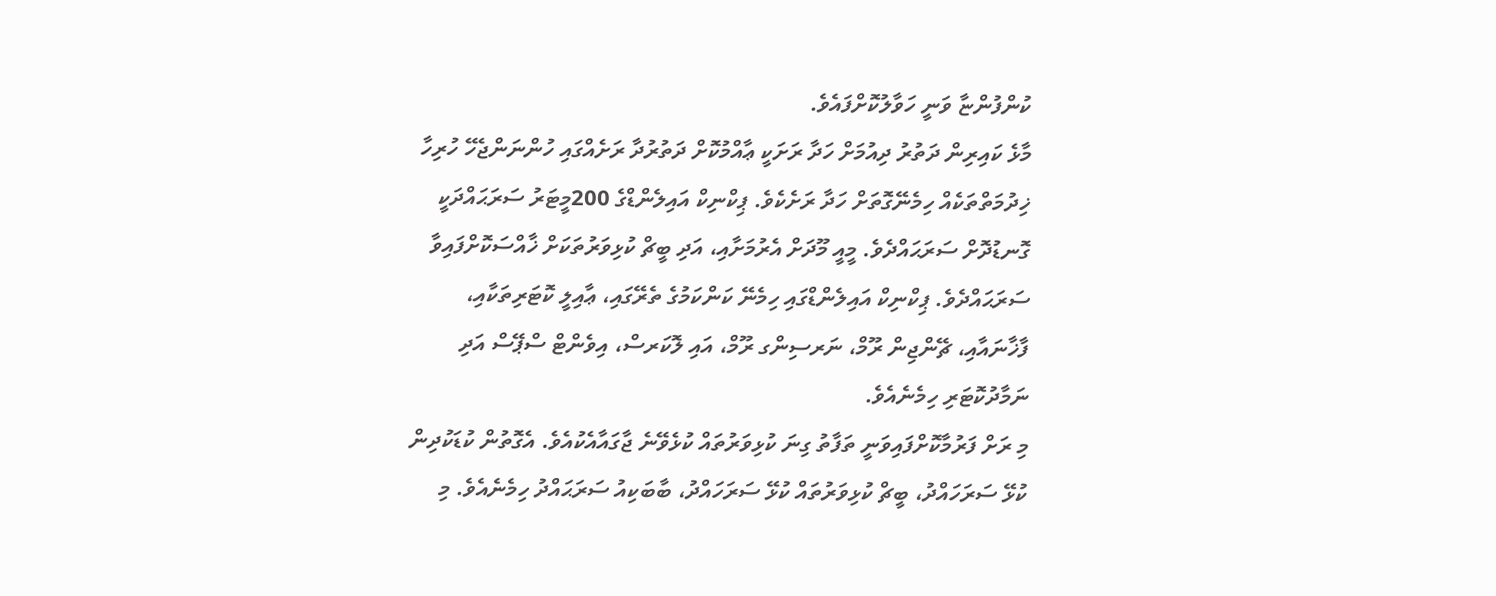ކުންފުންޏާ ވަނީ ހަވާލުކޮށްފައެވެ.
މާޅެ ކައިރިން ދަތުރު ދިއުމަށް ހަދާ ރަށަކީ ޢާއްމުކޮށް ދަތުރުދާ ރަށެއްގައި ހުންނަންޖެހޭ ހުރިހާ ޚިދުމަތްތަކެއް ހިމެނޭގޮތަށް ހަދާ ރަށެކެވެ. ޕިކްނިކް އައިލެންޑްގެ 200މީޓަރު ސަރަޙައްދަކީ ގޮނޑުދޮށް ސަރަޙައްދެވެ. މީއީ މޫދަށް އެރުމަށާއި، އަދި ބީޗް ކުޅިވަރުތަކަށް ޚާއްސަކޮށްފައިވާ ސަރަޙައްދެވެ. ޕިކްނިކް އައިލެންޑްގައި ހިމެނޭ ކަންކަމުގެ ތެރޭގައި، ޢާއިލީ ކޮޓަރިތަކާއި، ފާޚާނައާއި، ޗޭންޖިން ރޫމް، ނަރސިންގ ރޫމް، އައި ލޮކަރސް، އިވެންޓް ސްޕޭސް އަދި ނަމާދުކޮޓަރި ހިމެނެއެވެ.
މި ރަށް ފަރުމާކޮށްފައިވަނީ ތަފާތު ގިނަ ކުޅިވަރުތައް ކުޅެވޭނެ ޖާގައާއެކުއެވެ. އެގޮތުން ކުޑަކުދިން ކުޅޭ ސަރަހައްދު، ބީޗް ކުޅިވަރުތައް ކުޅޭ ސަރަހައްދު، ބާބަކިއު ސަރަޙައްދު ހިމެނެއެވެ. މި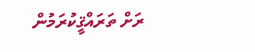ރަށް ތަރައްޤީކުރަމުން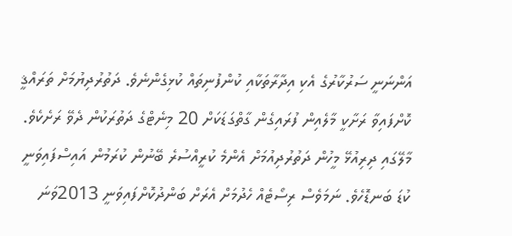އަންނަނީ ސަރުކާރުގެ އެކި އިދާރާތަކާއި ކުންފުނިތައް ކުޅިގެންނެވެ. ދަތުރުދިޔުމަށް ތަރައްޤީ ކޮށްފައިވާ ރަށާކީ މާލެއިން ފުރައިގެން ގާތްގަޑަކަށް 20 މިނެޓްގެ ދަތުރަކުން ދެވޭ ރަށެކެވެ.
މާލޭގައި ދިރިއުޅޭ މީހުން ދަތުރުދިއުމަށް އެންމެ ކުރީއްސުރެ ބޭނުން ކުރަމުން އައިސްފައިވަނީ ކުޑަ ބަނޑޮހެވެ. ނަމަވެސް ރިސޯޓެއް ހެދުމަށް އެރަށް ބަންދުކޮށްފައިވަނީ 2013ވަނަ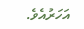އަހަރުއެވެ.